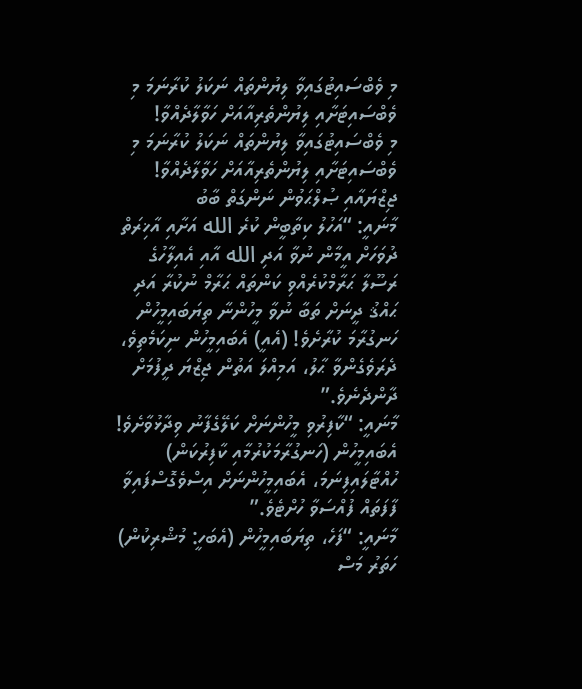މި ވެބްސައިޓުގައިވާ ލިޔުންތައް ނަކަލު ކުރާނަމަ މި ވެބްސައިޓަށާއި ލިޔުންތެރިއާއަށް ހަވާލާދެއްވާ!
މި ވެބްސައިޓުގައިވާ ލިޔުންތައް ނަކަލު ކުރާނަމަ މި ވެބްސައިޓަށާއި ލިޔުންތެރިއާއަށް ހަވާލާދެއްވާ!
ޖިޒްޔައާއި ޞުލްޙަވުން ނަންގަތް ބާބު
މާނައީ: “އަހުލު ކިތާބީން ކުރެ الله އަށާއި އާޚިރަތް ދުވަހަށް އީމާން ނުވާ އަދި الله އާއި އެއިލާހުގެ ރަސޫލާ ޙަރާމްކުރެއްވި ކަންތައް ޙަރާމް ނުކުރާ އަދި ޙައްޤު ދީނަށް ތަބާ ނުވާ މީހުންނާ ތިޔަބައިމީހުން ހަނގުރާމަ ކުރާށެވެ! (އެއީ) އެބައިމީހުން ނިކަމެތިވެ، ދެރަވެގެންވާ ޙާލު، އަމިއްލަ އަތުން ޖިޒްޔަ ދީފުމަށް ދާންދެނެވެ.”
މާނައީ: “ކާފިރުވި މީހުންނަށް ކަލޭގެފާނު ވިދާޅުވާށެވެ! އެބައިމީހުން (ހަނގުރާމަކުރުމާއި ކާފިރުކަން) ހުއްޓާލައިފިނަމަ، އެބައިމީހުންނަށް އިސްވެގޮސްފައިވާ ފާފަތައް ފުއްސަވާ ހުށްޓެވެ.”
މާނައީ: “ފަހެ، ތިޔަބައިމީހުން (އެބަހީ: މުޝްރިކުން) ހަތަރު މަސް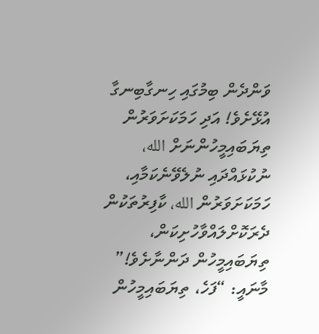ވަންދެން ބިމުގައި ހިނގާބިނގާ އުޅޭށެވެ! އަދި ހަމަކަށަވަރުން ތިޔަބައިމީހުންނަށް الله، ނުކުޅައްދައި ނުލެވޭނެކަމާއި، ހަމަކަށަވަރުން الله، ކާފިރުތަކުން ދެރަކޮށްލައްވާހުށިކަން، ތިޔަބައިމީހުން ދަންނާށެވެ!”
މާނައީ: “ފަހެ، ތިޔަބައިމީހުން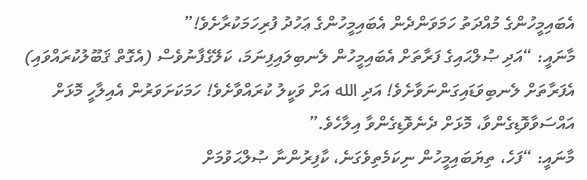އެބައިމީހުންގެ މުއްދަތު ހަމަވަންދެން އެބައިމީހުންގެ ޢަހުދު ފުރިހަމަކުރާށެވެ!”
މާނައީ: “އަދި ޞުލްޙައިގެ ފަރާތަށް އެބައިމީހުން ލެނބިލައިފިނަމަ، ކަލޭގެފާނުވެސް (އެގޮތް ޤަބޫލުކުރައްވައި) އެފަރާތަށް ލެނބިވަޑައިގަންނަވާށެވެ! އަދި الله އަށް ވަކީލު ކުރައްވާށެވެ! ހަމަކަށަވަރުން އެއިލާހީ މޮޅަށް އައްސަވާވޮޑިގެންވާ، މޮޅަށް ދެނެވޮޑިގެންވާ އިލާހެވެ.”
މާނައީ: “ފަހެ، ތިޔަބައިމީހުން ނިކަމެތިވެގަނެ، ކާފިރުންނާ ޞުލްޙަވުމަށް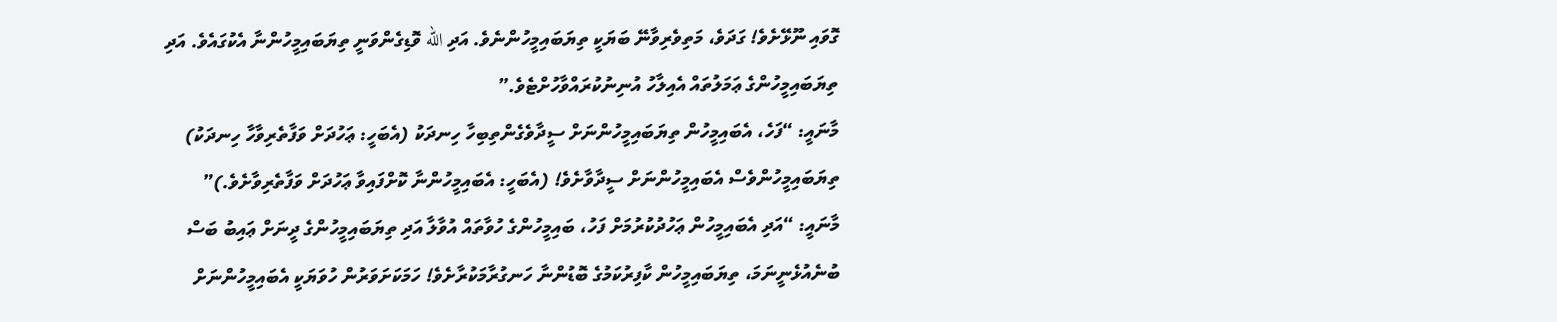ގޮވައި ނޫޅޭށެވެ! ގަދަވެ، މަތިވެރިވާނޭ ބަޔަކީ ތިޔަބައިމީހުންނެވެ. އަދި الله ވޮޑިގެންވަނީ ތިޔަބައިމީހުންނާ އެކުގައެވެ. އަދި ތިޔަބައިމީހުންގެ ޢަމަލުތައް އެއިލާހު އުނިނުކުރައްވާހުށްޓެވެ.”
މާނައީ: “ފަހެ، އެބައިމީހުން ތިޔަބައިމީހުންނަށް ސީދާވެގެންތިބިހާ ހިނދަކު (އެބަހީ: ޢަހުދަށް ވަފާތެރިވާހާ ހިނދަކު) ތިޔަބައިމީހުންވެސް އެބައިމީހުންނަށް ސީދާވާށެވެ! (އެބަހީ: އެބައިމީހުންނާ ކޮށްފައިވާ ޢަހުދަށް ވަފާތެރިވާށެވެ.)”
މާނައީ: “އަދި އެބައިމީހުން ޢަހުދުކުރުމަށް ފަހު، ބައިމީހުންގެ ހުވާތައް އުވާލާ އަދި ތިޔަބައިމީހުންގެ ދީނަށް ޢައިބު ބަސް ބުނެއުޅެނީނަމަ، ތިޔަބައިމީހުން ކާފިރުކަމުގެ ބޮޑުންނާ ހަނގުރާމަކުރާށެވެ! ހަމަކަށަވަރުން ހުވަޔަކީ އެބައިމީހުންނަށް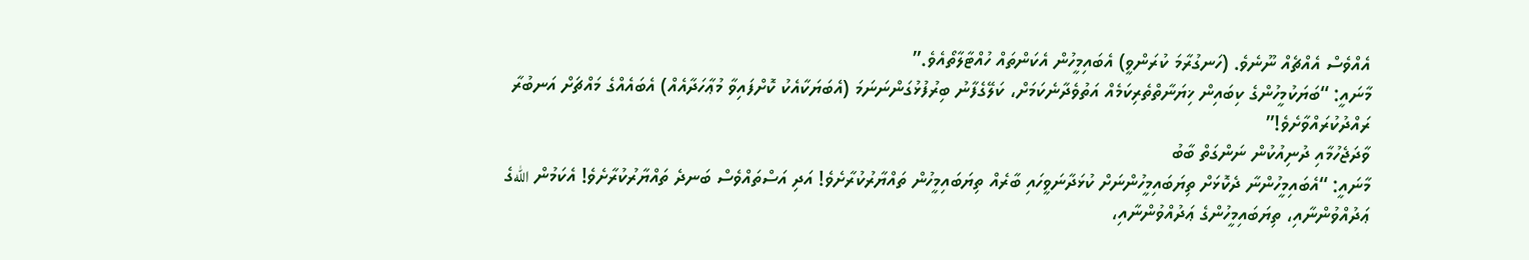އެއްވެސް އެއްޗެއް ނޫނެވެ. (ހަނގުރާމަ ކުރަންވީ) އެބައިމީހުން އެކަންތައް ހުއްޓާލާތޯއެވެ.”
މާނައީ: “ބަޔަކުމީހުންގެ ކިބައިން ޚިޔަނާތްތެރިކަމެއް އަތުވެދާނެކަމަށް، ކަލޭގެފާނު ބިރުފުޅުގަންނަނަމަ (އެބަޔަކާއެކު ކޮށްފައިވާ މުޢާހަދާއެއް) އެބައެއްގެ މައްޗަށް އަނބުރާ ރައްދުކުރައްވާށެވެ!”
ވާދަޖެހުމާއި ދުނިއުކުން ނަންގަތް ބާބު
މާނައީ: “އެބައިމީހުންނާ ދެކޮޅަށް ތިޔަބައިމީހުންނަށް ކުޅަދާނަވީހައި ބާރެއް ތިޔަބައިމީހުން ތައްޔާރުކުރާށެވެ! އަދި އަސްތައްވެސް ބަނދެ ތައްޔާރުކުރާށެވެ! އެކަމުން اللهގެ ޢަދުއްވުންނާއި، ތިޔަބައިމީހުންގެ ޢަދުއްވުންނާއި،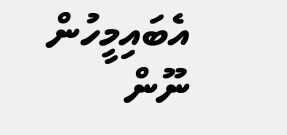އެބައިމީހުން ނޫން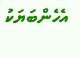އެހެންބަޔަކު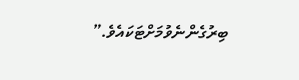ބިރުގެންނެވުމަށްޓަކައެވެ.”